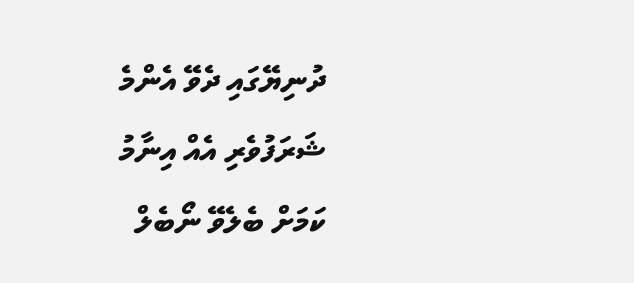ދުނިޔޭގައި ދެވޭ އެންމެ ޝަރަފުވެރި އެއް އިނާމު ކަމަށް ބެލެވޭ ނޯބެލް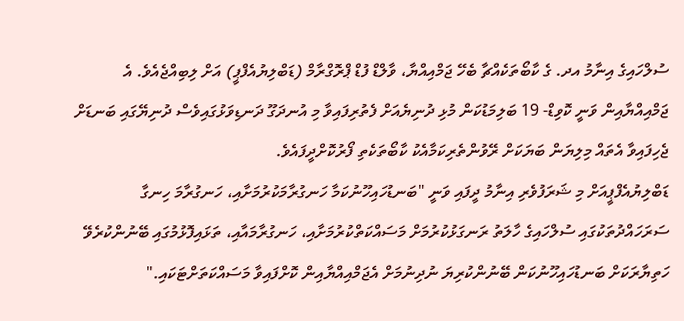ސުލްހައިގެ އިނާމު އދ. ގެ ކާބޯތަކެއްޗާ ބެހޭ ޖަމްއިއްޔާ، ވާލްޑް ފުޑް ޕްރޮގްރާމް (ޑަބްލިޔުއެފްޕީ) އަށް ލިބިއްޖެއެވެ. އެ ޖަމްއިއްޔާއިން ވަނީ ކޮވިޑް- 19 ބަލިމަޑުކަން މުޅި ދުނިޔެއަށް ފެތުރިފައިވާ މި އުނދަގޫ ދަނޑިވަޅުގައިވެސް ދުނިޔޭގައި ބަނޑަށް ޖެހިފައިވާ އެތައް މިލިޔަން ބަޔަކަށް ރޭވުންތެރިކަމާއެކު ކާބޯތަކެތި ފޯރުކޮށްދީފައެވެ.
ޑަބްލިޔުއެފްޕީއަށް މި ޝަރަފުވެރި އިނާމު ދީފައި ވަނީ "ބަނޑުހައިހޫނުކަމާ ހަނގުރާމަކުރުމަށާއި، ހަނގުރާމަ ހިނގާ ސަރަހައްދުތަކުގައި ސުލްހައިގެ ހާލަތު ރަނގަޅުކުރުމަށް މަސައްކަތްކުރުމަށާއި، ހަނގުރާމައާއި، ތަޅައިފޮޅުމުގައި ބޭނުންކުރެވޭ ހަތިޔާރަކަށް ބަނޑުހައިހޫނުކަން ބޭނުންކުރިޔަ ނުދިނުމަށް އެޖަމްއިއްޔާއިން ކޮށްފައިވާ މަސައްކަތަށްޓަކައި."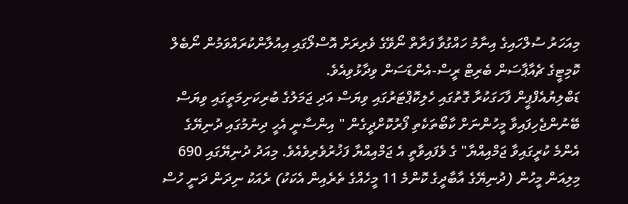މިއަހަރު ސުލްހައިގެ އިނާމު ހައްގުވާ ފަރާތް ނޯވޭގެ ވެރިރަށް އޮސްލޯގައި އިއުލާންކުރައްވަމުން ނޯބެލް ކޮމިޓީގެ ޗެއާޕާސަން ބެރިޓް ރީސް-އެންޑަސަން ވިދާޅުވިއެވެ.
ޑަބްލިޔުއެފްޕީން ފާހަގަކުރާ ގޮތުގައި ހެލިކޮޕްޓަރުގައި ވިޔަސް އަދި ޖަމަލުގެ ބުރިކަށިމަތީގައި ވިޔަސް ބޭނުންޖެހިފައިވާ މީހުންނަށް ކާބޯތަކެތި ފޯރުކޮށްދީގެން " އިންސާނީ އެހީ ދިނުމުގައި ދުނިޔޭގެ އެންމެ ކުރީގައިވާ ޖަމްއިއްޔާ" ގެ ވެފައިވާތީ އެ ޖަމްއިއްޔާ ފަޚުރުވެރިވެއެވެ. މިއަދު ދުނިޔޭގައި 690 މިލިއަން މީހުން (ދުނިޔޭގެ އާބާދީގެ ކޮންމެ 11 މީހެއްގެ ތެރެއިން އެކަކު) ރެއަކު ނިދަން ދަނީ ހުސް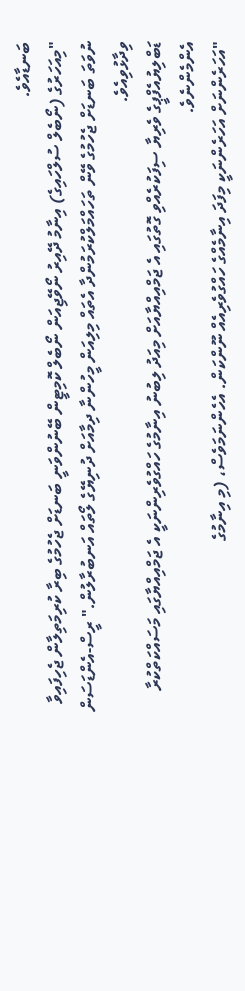ބަނޑާއެވެ.
"މިއަހަރުގެ (ނޯބެލް ސުލްހައިގެ) އިނާމު ދޭއިރު ނޯވޭޖިއަން ނޯބެލް ކޮމިޓީން ބޭނުންވަނީ ބަނޑަށް ޖެހުމުގެ ބިރާ ކުރިމަތިލާން ޖެހިފައިވާ ނުވަތަ ބަނޑަށް ޖެހުމުގެ ވޭން ތަހައްމަލްކުރަމުންދާ އެތައް މިލިއަން މީހުންނާ ދިމާއަށް ދުނިޔޭގެ ލޯތައް އަނބުރާލުން." ރީސް-އެންޑަސަން ވިދާޅުވިއެވެ.
ޑަބްލިޔުއެފްޕީގެ ވެރިޔާ ސިފަކުރެއްވި ގޮތުގައި އެ ޖަމްއިއްޔާއަށް މިއަދު ލިބުނު އިނާމުގެ ހައްގުވެރިންނަކީ އެ ޖަމްއިއްޔާގައި މަސައްކަތްކުރާ އެންމެންނެވެ.
"އަހަރެންނަށް އަހަރެންނަކީ މިފަދަ އިނާމެއްގެ ހައްގުވެރިއެއް ނޫންކަން. އެހެންނަމަވެސް، (މި އިނާމުގެ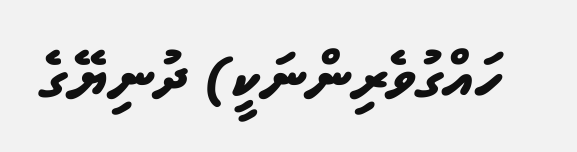ހައްގުވެރިންނަކީ) ދުނިޔޭގެ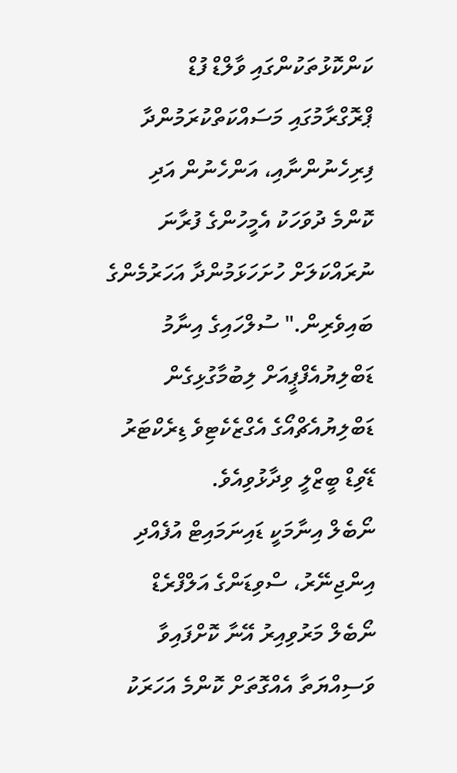ކަންކޮޅުތަކުންގައި ވާލްޑް ފުޑް ޕްރޮގްރާމުގައި މަސައްކަތްކުރަމުންދާ ފިރިހެނުންނާއި، އަންހެނުން އަދި ކޮންމެ ދުވަހަކު އެމީހުންގެ ފުރާނަ ނުރައްކަލަށް ހުށަހަޅަމުންދާ އަހަރުމެންގެ ބައިވެރިން." ސުލްހައިގެ އިނާމު ޑަބްލިޔުއެފްޕީއަށް ލިބުމާގުޅިގެން ޑަބްލިޔުއެޗްއޯގެ އެގްޒެކެޓިވެ ޑިރެކްޓަރު ޑޭވިޑް ބީޒްލީ ވިދާޅުވިއެވެ.
ނޯބެލް އިނާމަކީ ޑައިނަމައިޓް އުފެއްދި އިންޖިނޭރު، ސްވިޑަންގެ އަލްފްރެޑް ނޯބެލް މަރުވިއިރު އޭނާ ކޮށްފައިވާ ވަސިއްޔަތާ އެއްގޮތަށް ކޮންމެ އަހަރަކު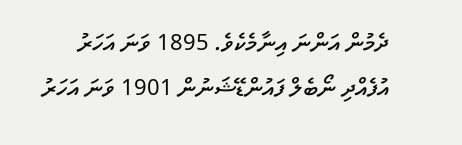ދެމުން އަންނަ އިނާމެކެވެ. 1895 ވަނަ އަހަރު އުފެއްދި ނޯބެލް ފައުންޑޭޝަނުން 1901 ވަނަ އަހަރު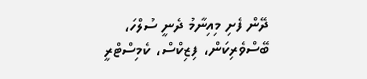ދޭން ފެށި މިއިނާމު ދެނީ ސުލްހަ، ބޭސްވެރިކަން، ފިޒިކްސް، ކެމިސްޓްރީ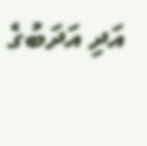އަދި އަދަބުގެ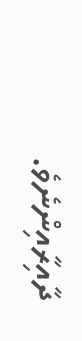ދާއިރާއިންނެވެ.